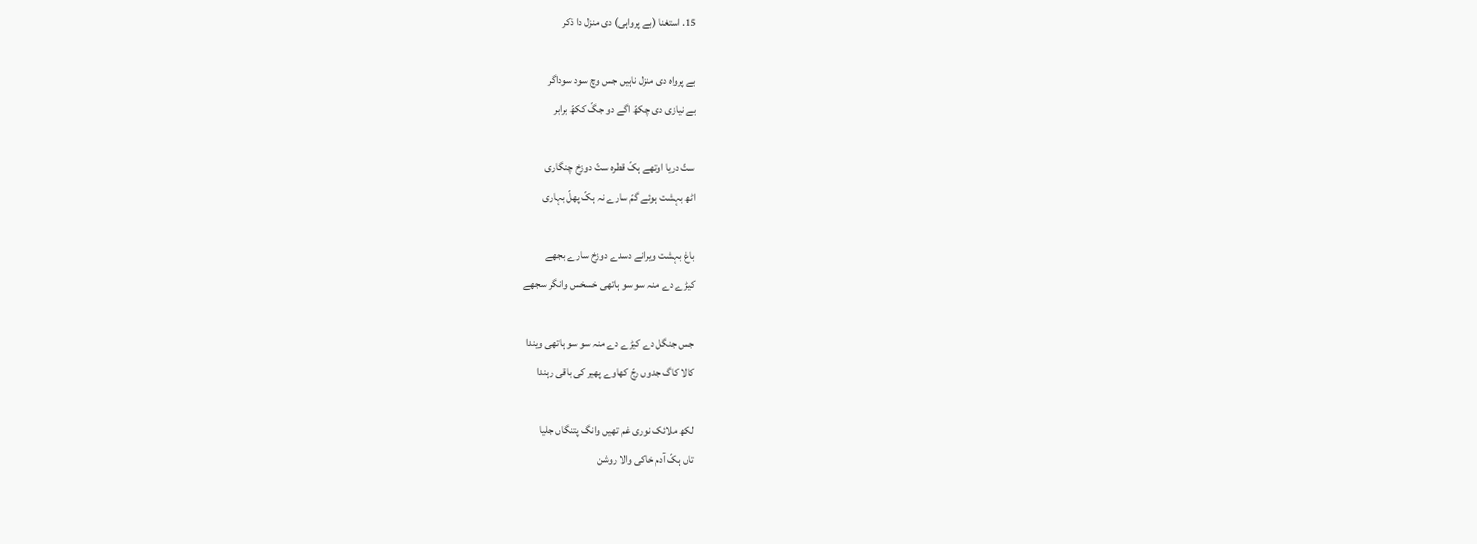15. استغنا (بے پرواہی) دی منزل دا ذکر

بے پرواہ دی منزل ناہیں جس وچ سود سوداگر
بے نیازی دی چکھّ اگے دو جگّ ککھّ برابر

ستّ دریا اوتھے ہکّ قطرہ ستّ دوزخ چنگاری
اٹھ بہشت ہوئے گمّ سارے نہ ہکّ پھلّ بہاری

باغ بہشت ویرانے دسدے دوزخ سارے بجھے
کیڑے دے منہ سو سو ہاتھی خسخس وانگر سجھے

جس جنگل دے کیڑے دے منہ سو سو ہاتھی ویندا
کالا کاگ جدوں رجّ کھاوے پھیر کی باقی رہندا

لکھ ملائک نوری غم تھیں وانگ پتنگاں جلیا
تاں ہکّ آدم خاکی والا روشن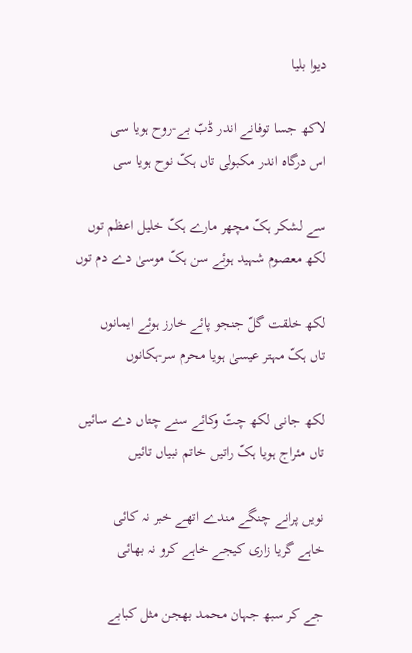دیوا بلیا

لاکھ جسا توفانے اندر ڈبّ بے-روح ہویا سی
اس درگاہ اندر مکبولی تاں ہکّ نوح ہویا سی

سے لشکر ہکّ مچھر مارے ہکّ خلیل اعظم توں
لکھ معصوم شہید ہوئے سن ہکّ موسیٰ دے دم توں

لکھ خلقت گلّ جنجو پائے خارز ہوئے ایمانوں
تاں ہکّ مہتر عیسیٰ ہویا محرم سر-ہکانوں

لکھ جانی لکھ چتّ وکائے سنے چتاں دے سائیں
تاں مئراج ہویا ہکّ راتیں خاتم نبیاں تائیں

نویں پرانے چنگے مندے اتھے خبر نہ کائی
خاہے گریا زاری کیجے خاہے کرو نہ بھائی

جے کر سبھ جہان محمد بھجن مثل کبابے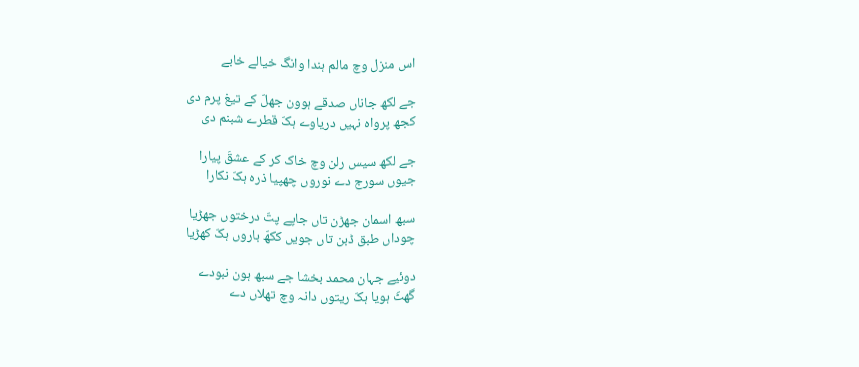اس منزل وچ مالم ہندا وانگ خیالے خابے

جے لکھ جاناں صدقے ہوون جھلّ کے تیغ پرم دی
کجھ پرواہ نہیں دریاوے ہکّ قطرے شبنم دی

جے لکھ سیس رلن وچ خاک کر کے عشقَ پیارا
جیوں سورج دے نوروں چھپیا ذرہ ہکّ نکارا

سبھ اسمان جھڑن تاں جاپے پتّ درختوں جھڑیا
چوداں طبق ڈبن تاں جویں ککھّ باروں ہکّ کھڑیا

دوئیے جہان محمد بخشا جے سبھ ہون نبودے
گھٹّ ہویا ہکّ ریتوں دانہ وچ تھلاں دے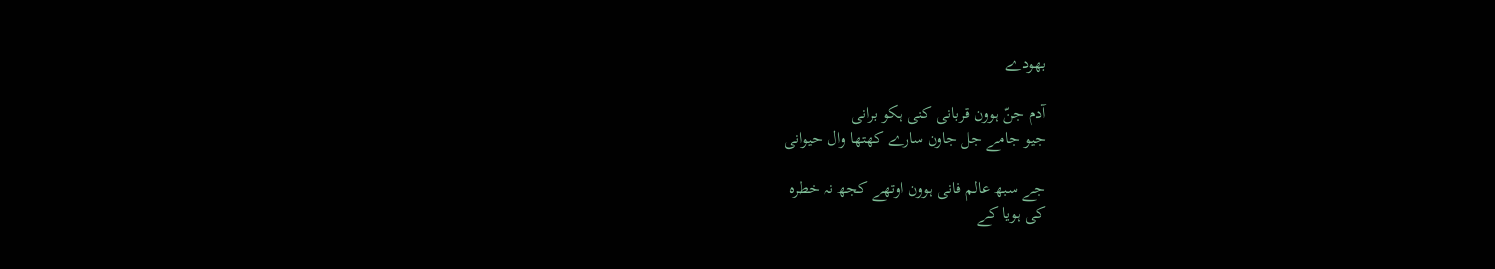بھودے

آدم جنّ ہوون قربانی کنی ہکو برانی
جیو جامے جل جاون سارے کھتھا وال حیوانی

جے سبھ عالم فانی ہوون اوتھے کجھ نہ خطرہ
کی ہویا کے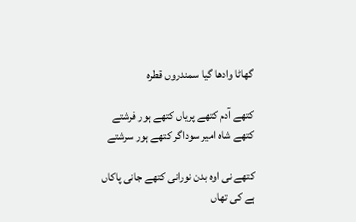گھاٹا وادھا گیا سمندروں قطرہ

کتھے آدم کتھے پریاں کتھے ہور فرشتے
کتھے شاہ امیر سوداگر کتھے ہور سرشتے

کتھے نی اوہ بدن نورانی کتھے جانی پاکاں
ہے کی تھاں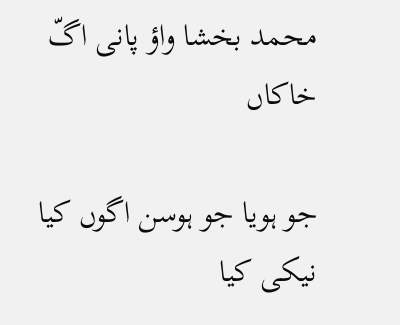محمد بخشا واؤ پانی اگّ خاکاں

جو ہویا جو ہوسن اگوں کیا نیکی کیا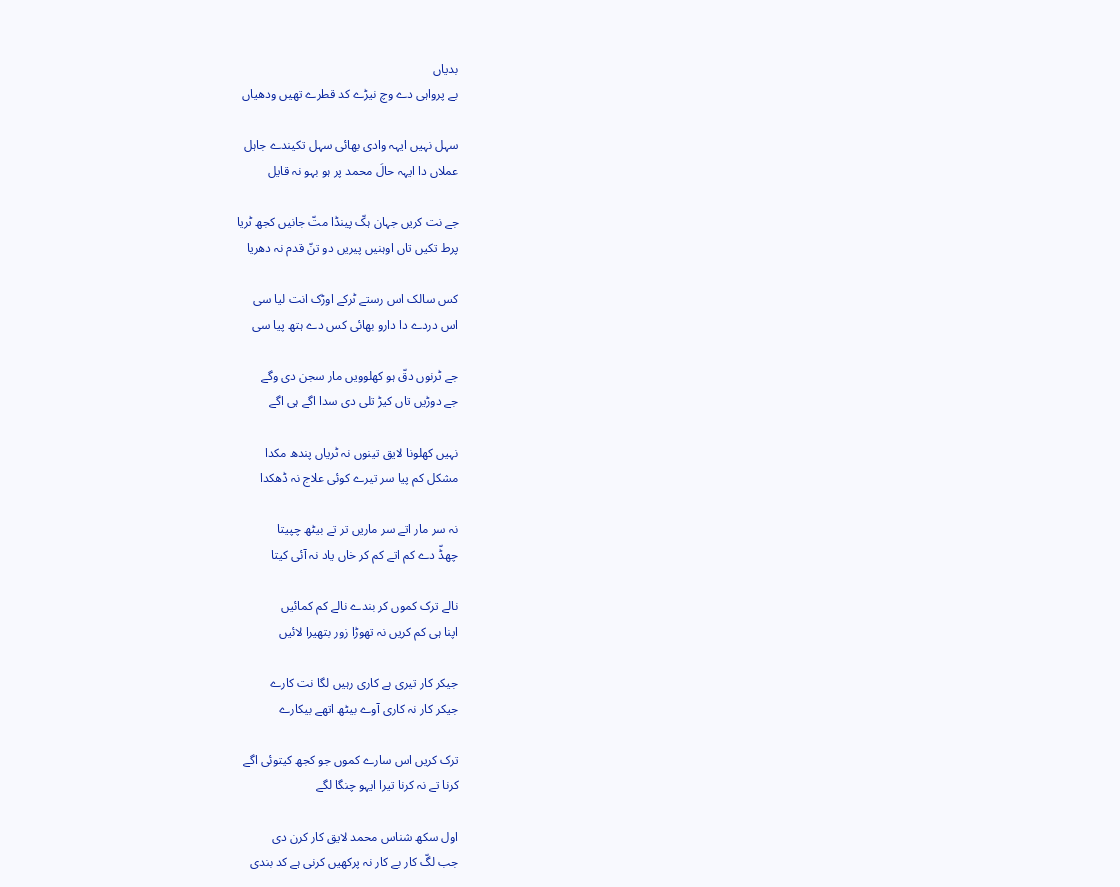بدیاں
بے پرواہی دے وچ نیڑے کد قطرے تھیں ودھیاں

سہل نہیں ایہہ وادی بھائی سہل تکیندے جاہل
عملاں دا ایہہ حالَ محمد پر ہو بہو نہ قایل

جے نت کریں جہان ہکّ پینڈا متّ جانیں کجھ ٹریا
پرط تکیں تاں اوہنیں پیریں دو تنّ قدم نہ دھریا

کس سالک اس رستے ٹرکے اوڑک انت لیا سی
اس دردے دا دارو بھائی کس دے ہتھ پیا سی

جے ٹرنوں دقّ ہو کھلوویں مار سجن دی وگے
جے دوڑیں تاں کیڑ تلی دی سدا اگے ہی اگے

نہیں کھلونا لایق تینوں نہ ٹریاں پندھ مکدا
مشکل کم پیا سر تیرے کوئی علاج نہ ڈھکدا

نہ سر مار اتے سر ماریں تر تے بیٹھ چپیتا
چھڈّ دے کم اتے کم کر خاں یاد نہ آئی کیتا

نالے ترک کموں کر بندے نالے کم کمائیں
اپنا ہی کم کریں نہ تھوڑا زور بتھیرا لائیں

جیکر کار تیری ہے کاری رہیں لگا نت کارے
جیکر کار نہ کاری آوے بیٹھ اتھے بیکارے

ترک کریں اس سارے کموں جو کجھ کیتوئی اگے
کرنا تے نہ کرنا تیرا ایہو چنگا لگے

اول سکھ شناس محمد لایق کار کرن دی
جب لگّ کار بے کار نہ پرکھیں کرنی ہے کد بندی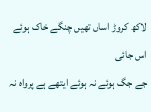لاکھ کروڑ اساں تھیں چنگے خاک ہوئے اس جائی
جے جگ ہوئے نہ ہوئے ایتھے ہے پرواہ نہ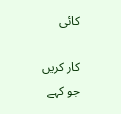کائی

کار کریں جو کہے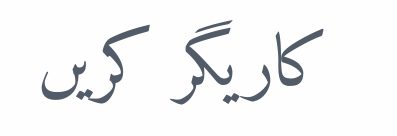کاریگر کریں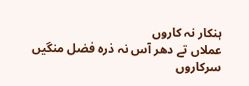ہنکار نہ کاروں
عملاں تے دھر آس نہ ذرہ فضل منگیں سرکاروں